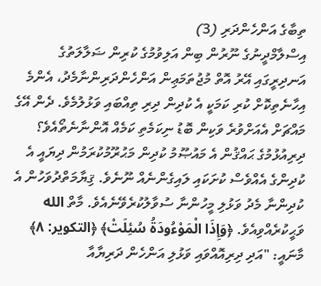ތިބާގެ އަންހެންދަރި (3)
އިސްލާމްދީނުގެ ނޫރުން ބިން އަލިވުމުގެ ކުރިން ޟަލާލަތުގެ އަނދިރީގައި އޭރު އޮތް މުޖުތަމަޢިން އަންހެންދަރިންނާމެދު، އެންމެ އިހާނެތިކޮށް ކުރި ކަމަކީ އެ ކުދިން ދިރި ތިއްބައި ވަޅުލުމެވެ. ދެން އޭގެ މައްޗަށް އެއަށްވުރެ ވަކިން ބޮޑު ނިކަމެތި ކަމެއް އޮންނާނެތޯއެވެ؟ ދިރިއުޅުމުގެ ޙައްޤުން އެ މައުޞޫމު ކުދިން މަޙުރޫމުކުރަމުން ދިޔައީ އެ ކުދިންގެ އެއްވެސް ކުށަކައި ލައިގެންނެއް ނޫނެވެ. ޤިޔާމަތްދުވަހުން އެ ކުދިންނާ މެދު ވަޅުލި މީހުންނާ ސުވާލުކުރެވޭނެއެވެ. މާތް الله ވަޙީކުރެއްވިއެވެ. ﴿وَإِذَا الْمَوْءُودَةُ سُئِلَتْ﴾ ﴿التكوير: ٨﴾ މާނައީ: "އަދި ދިރިއޮއްވައި ވަޅުލި އަންހެން ދަރިޔާއާ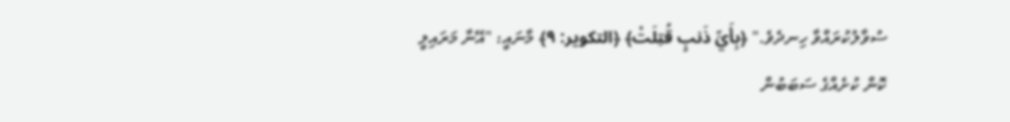ސުވާލުކުރައްވާ ހިނދެވެ." ﴿بِأَيِّ ذَنبٍ قُتِلَتْ﴾ ﴿التكوير: ٩﴾ މާނައީ: "އޭނާ މަރައިލީ ކޮން ކުށެއްގެ ސަބަބުން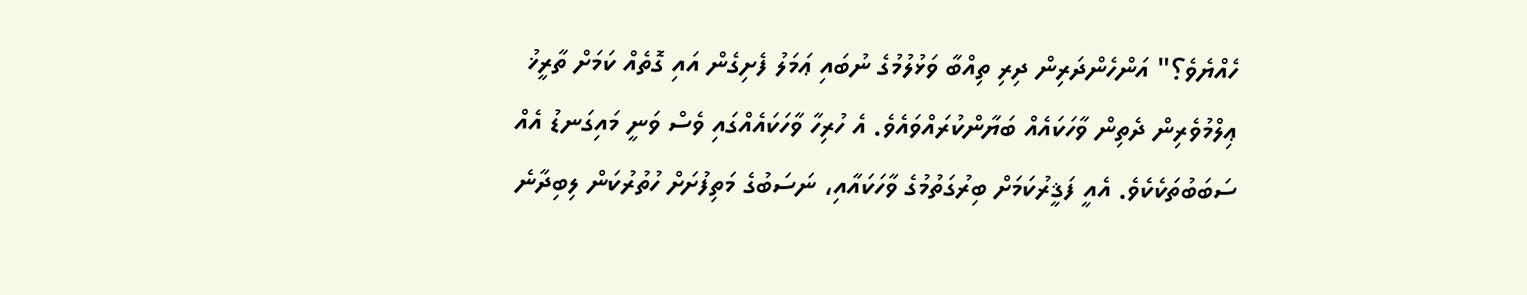ހެއްޔެވެ؟" އަންހެންދަރިން ދިރި ތިއްބާ ވަޅުލުމުގެ ނުބައި ޢަމަލު ފެށިގެން އައި ގޮތެއް ކަމަށް ތާރީޚު ޢިލްމުވެރިން ދެތިން ވާހަކައެއް ބަޔާންކުރައްވައެވެ. އެ ހުރިހާ ވާހަކައެއްގައި ވެސް ވަނީ މައިގަނޑު އެއް ސަބަބުތަކެކެވެ. އެއީ ފަޤީރުކަމަށް ބިރުގަތުމުގެ ވާހަކައާއި، ނަސަބުގެ މަތިފުށަށް ހުތުރުކަން ލިބިދާނެ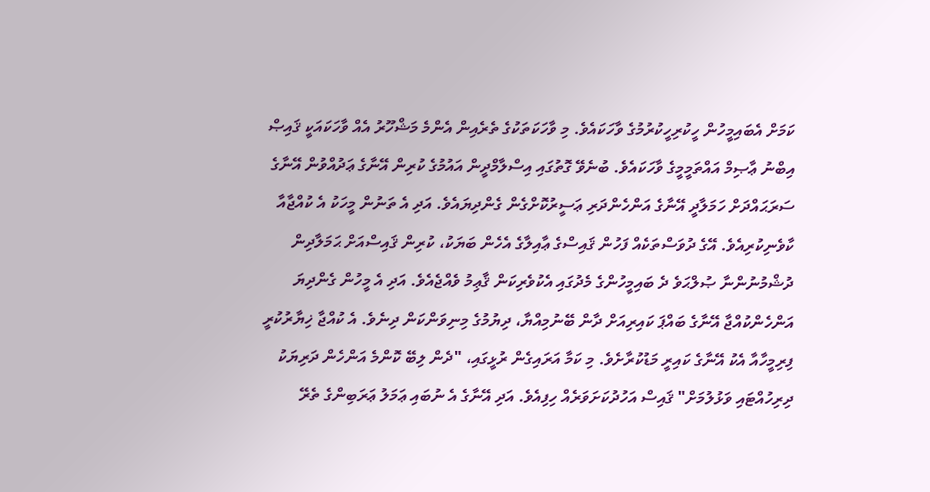ކަމަށް އެބައިމީހުން ހީކުރިހީކުރުމުގެ ވާހަކައެވެ. މި ވާހަކަތަކުގެ ތެރެއިން އެންމެ މަޝްހޫރު އެއް ވާހަކައަކީ ޤައިޞް އިބްނު ޢާޞިމް އައްތަމީމީގެ ވާހަކައެވެ. ބުނެވޭ ގޮތުގައި އިސްލާމްދީން އައުމުގެ ކުރިން އޭނާގެ ޢަދުއްވުން އޭނާގެ ސަރަޙައްދަށް ހަމަލާދީ އޭނާގެ އަންހެންދަރި ޢަސީރުކޮށްގެން ގެންދިޔައެވެ. އަދި އެ ތަނުން މީހަކު އެ ކުއްޖާއާ ކާވެނިކުރިއެވެ. އޭގެ ދުވަސްތަކެއް ފަހުން ޤައިސްގެ ޢާއިލާގެ އެހެން ބަޔަކު، ކުރިން ޤައިސްއަށް ޙަމަލާދިން ދުޝްމުނުންނާ ޞުލްޙަވެ ދެ ބައިމީހުންގެ މެދުގައި އެކުވެރިކަން ޤާޢިމު ވެއްޖެއެވެ. އަދި އެ މީހުން ގެންދިޔަ އަންހެންކުއްޖާ އޭނާގެ ބައްޕަ ކައިރިއަށް ދާން ބޭނުމިއްޔާ، ދިޔުމުގެ މިނިވަންކަން ދިނެވެ. އެ ކުއްޖާ ޚިޔާރުކުރީ ފިރިމީހާއާ އެކު އޭނާގެ ކައިރީ މަޑުކުރާށެވެ. މި ކަމާ އަރައިގެން ރުޅީގައި، "ދެން ލިބޭ ކޮންމެ އަންހެން ދަރިޔަކު ދިރިހުއްޓައި ވަޅުލުމަށް" ޤައިސް އަހުދުކަށަވަރެއް ހިފިއެވެ. އަދި އޭނާގެ އެ ނުބައި ޢަމަލު ޢަރަބިންގެ ތެރޭ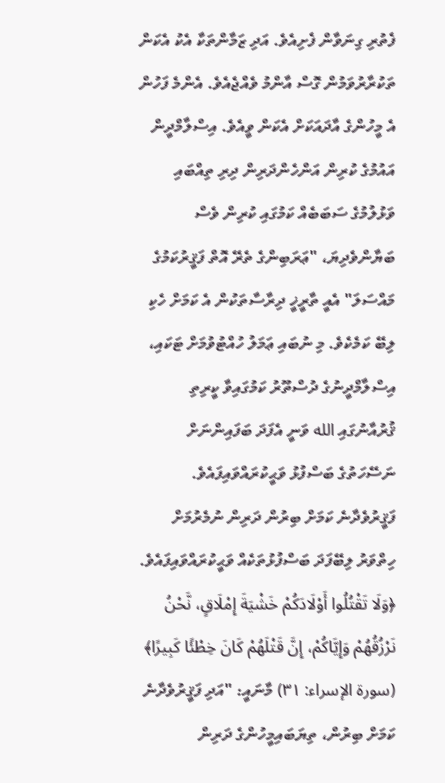ފެތުރި ގިނަވާން ފެށިއެވެ. އަދި ޒަމާންތަކާ އެކު އެކަން ތަކުރާރުވަމުން ގޮސް އާންމު ވެއްޖެއެވެ. އެންމެ ފަހުން އެ މީހުންގެ އާދައަކަށް އެކަން ވީއެވެ. އިސްލާމްދީން އައުމުގެ ކުރިން އަންހެންދަރިން ދިރި ތިއްބައި ވަޅުލުމުގެ ސަބަބެއް ކަމުގައި ކުރިން ވެސް ބަޔާންވެދިޔަ، "ޢަރަބިންގެ ތެރޭ އޮތް ފަޤީރުކަމުގެ މައްސަލަ" އެއީ ތާރީޚީ ދިރާސާތަކުން އެ ކަމަށް ހެކި ލިބޭ ކަމެކެވެ. މި ނުބައި ޢަމަލު ހުއްޓުވުމަށް ޓަކައި، އިސްލާމްދީނުގެ ދުސްތޫރު ކަމުގައިވާ ކީރިތި ޤުރުއާނުގައި الله ވަނީ އެފަދަ ބަފައިންނަށް ނަސޭހަތުގެ ބަސްފުޅު ވަޙީކުރައްވައިފައެވެ. ފަޤީރުވެދާނެ ކަމަށް ބިރުން ދަރިން ނުމެރުމަށް ހިތްވަރު ލިބޭފަދަ ބަސްފުޅުތަކެއް ވަޙީކުރައްވައިފައެވެ. ﴿وَلَا تَقْتُلُوا أَوْلَادَكُمْ خَشْيَةَ إِمْلَاقٍ، نَّحْنُ نَرْزُقُهُمْ وَإِيَّاكُمْ، إِنَّ قَتْلَهُمْ كَانَ خِطْئًا كَبِيرًا﴾ (سورة الإسراء: ٣١) މާނައީ: "އަދި ފަޤީރުވެދާނެ ކަމަށް ބިރުން، ތިޔަބައިމީހުންގެ ދަރިން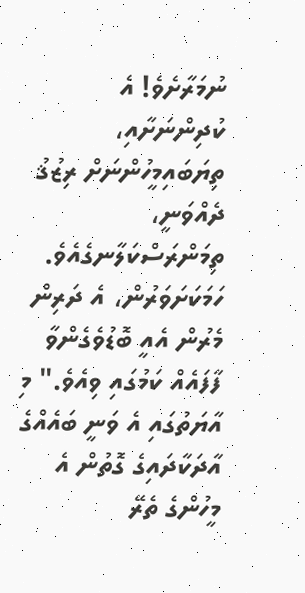ނުމަރާށެވެ! އެ ކުދިންނަށާއި، ތިޔަބައިމީހުންނަށް ރިޒުޤު ދެއްވަނީ، ތިމަންރަސްކަލާނގެއެވެ. ހަމަކަށަވަރުން، އެ ދަރިން މެރުން އެއީ ބޮޑުވެގެންވާ ފާފައެއް ކަމުގައި ވިއެވެ." މި އާޔަތުގައި އެ ވަނީ ބައެއްގެ އާދަކާދައިގެ ގޮތުން އެ މީހުންގެ ތެރޭ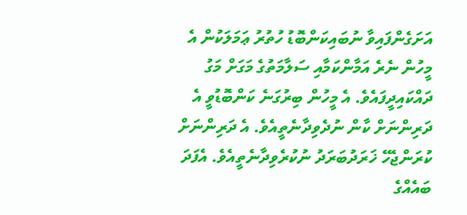އަށަގެންފައިވާ ނުބައިކަންބޮޑު ހުތުރު ޢަމަލަކުން އެ މީހުން ނެރެ އަމާންކަމާއި ސަލާމަތުގެ މަގަށް މަގު ދައްކައިދީފައެވެ. އެ މީހުން ބިރުގަނެ ކަންބޮޑުވީ އެ ދަރިންނަށް ކާން ނުދެވިދާނެތީއެވެ. އެ ދަރިންނަށް ކުރަންޖެހޭ ޚަރަދުބަރަދު ނުކުރެވިދާނެތީއެވެ. އެފަދަ ބައެއްގެ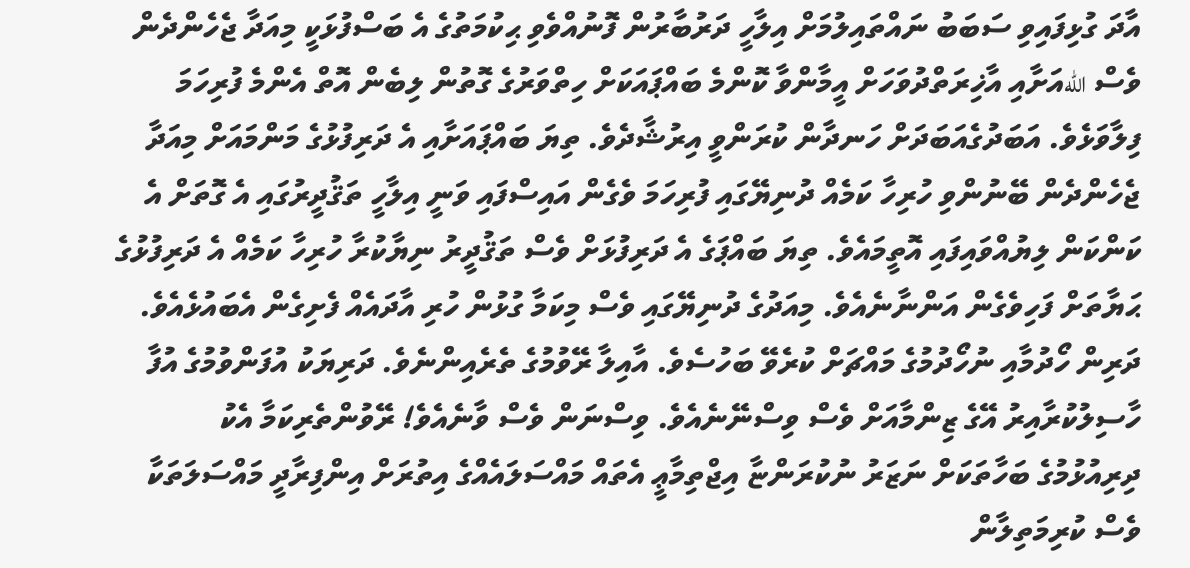އާދަ ގުޅިފައިވި ސަބަބު ނައްތައިލުމަށް އިލާހީ ދަރުބާރުން ފޮނުއްވެވި ޙިކުމަތުގެ އެ ބަސްފުޅަކީ މިއަދާ ޖެހެންދެން ވެސް اللهއަށާއި އާޚިރަތްދުވަހަށް އީމާންވާ ކޮންމެ ބައްޕައަކަށް ހިތްވަރުގެ ގޮތުން ލިބެން އޮތް އެންމެ ފުރިހަމަ ފިލާވަޅެވެ. އަބަދުގެއަބަދަށް ހަނދާން ކުރަންވީ އިރުޝާދެވެ. ތިޔަ ބައްޕައަށާއި އެ ދަރިފުޅުގެ މަންމައަށް މިއަދާ ޖެހެންދެން ބޭނުންވި ހުރިހާ ކަމެއް ދުނިޔޭގައި ފުރިހަމަ ވެގެން އައިސްފައި ވަނީ އިލާހީ ތަޤުދީރުގައި އެ ގޮތަށް އެ ކަންކަން ލިޔުއްވައިފައި އޮތީމައެވެ. ތިޔަ ބައްޕަގެ އެ ދަރިފުޅަށް ވެސް ތަޤުދީރު ނިޔާކުރާ ހުރިހާ ކަމެއް އެ ދަރިފުޅުގެ ޙަޔާތަށް ފަހިވެގެން އަންނާނެއެވެ. މިއަދުގެ ދުނިޔޭގައި ވެސް މިކަމާ ގުޅުން ހުރި އާދައެއް ފެށިގެން އެބައުޅެއެވެ. ދަރިން ހޯދުމާއި ނުހޯދުމުގެ މައްޗަށް ކުރެވޭ ބަހުސެވެ. އާއިލާ ރޭވުމުގެ ތެރެއިންނެވެ. ދަރިޔަކު އުފަންވުމުގެ އުފާ ހާސިލުކުރާއިރު އޭގެ ޒިންމާއަށް ވެސް ވިސްނޭނެއެވެ. ވިސްނަން ވެސް ވާނެއެވެ! ރޭވުންތެރިކަމާ އެކު ދިރިއުޅުމުގެ ބަހާތަކަށް ނަޒަރު ނުކުރަންޏާ އިޖްތިމާޢީ އެތައް މައްސަލައެއްގެ އިތުރަށް އިންފިރާދީ މައްސަލަތަކާ ވެސް ކުރިމަތިލާން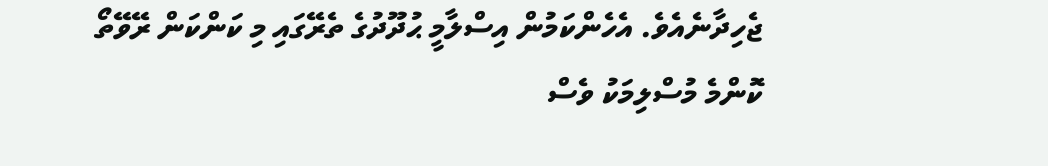ޖެހިދާނެއެވެ. އެހެންކަމުން އިސްލާމީ ޙުދޫދުގެ ތެރޭގައި މި ކަންކަން ރޭވޭތޯ ކޮންމެ މުސްލިމަކު ވެސް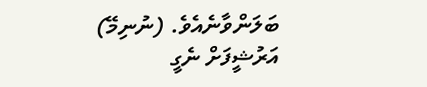ބަލަންވާނެއެވެ. (ނުނިމޭ)
އަރުޝީފަށް ނެގީ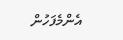އެންމެފަހުން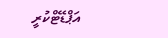އަޕްޑޭޓްކުރީ